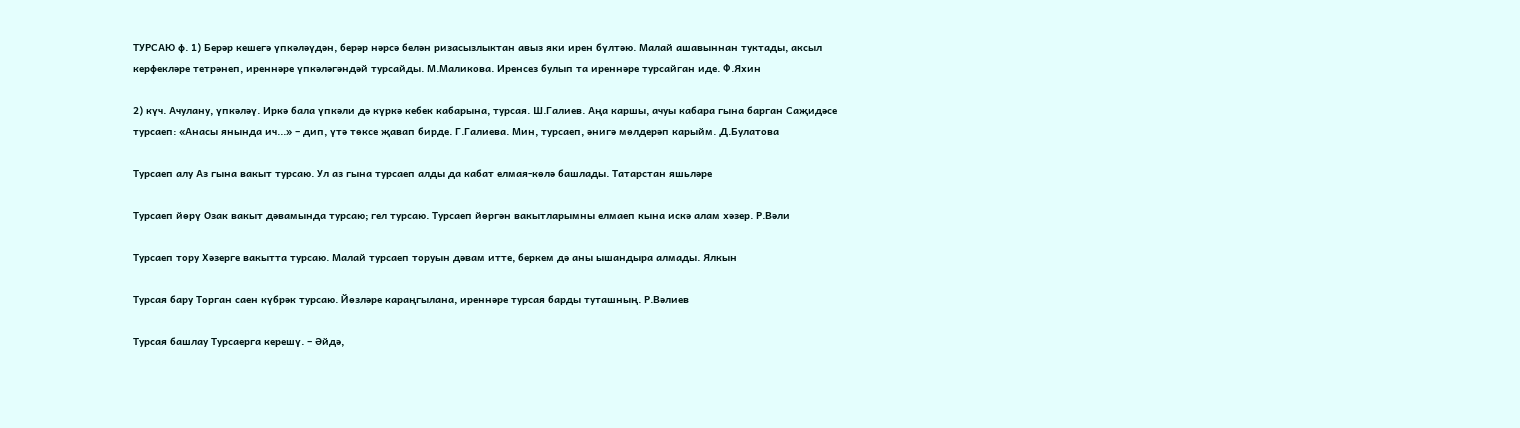ТУРСАЮ ф. 1) Берәр кешегә үпкәләүдән, берәр нәрсә белән ризасызлыктан авыз яки ирен бүлтәю. Малай ашавыннан туктады, аксыл керфекләре тетрәнеп, иреннәре үпкәләгәндәй турсайды. М.Маликова. Иренсез булып та иреннәре турсайган иде. Ф.Яхин

2) күч. Ачулану, үпкәләү. Иркә бала үпкәли дә күркә кебек кабарына, турсая. Ш.Галиев. Аңа каршы, ачуы кабара гына барган Саҗидәсе турсаеп: «Анасы янында ич...» – дип, үтә төксе җавап бирде. Г.Галиева. Мин, турсаеп, әнигә мөлдерәп карыйм. Д.Булатова

Турсаеп алу Аз гына вакыт турсаю. Ул аз гына турсаеп алды да кабат елмая-көлә башлады. Татарстан яшьләре

Турсаеп йөрү Озак вакыт дәвамында турсаю; гел турсаю. Турсаеп йөргән вакытларымны елмаеп кына искә алам хәзер. Р.Вәли

Турсаеп тору Хәзерге вакытта турсаю. Малай турсаеп торуын дәвам итте, беркем дә аны ышандыра алмады. Ялкын

Турсая бару Торган саен күбрәк турсаю. Йөзләре караңгылана, иреннәре турсая барды туташның. Р.Вәлиев

Турсая башлау Турсаерга керешү. – Әйдә,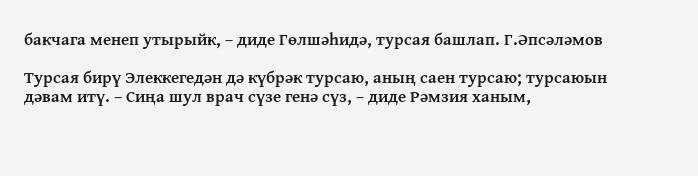бакчага менеп утырыйк, – диде Гөлшәһидә, турсая башлап. Г.Әпсәләмов

Турсая бирү Элеккегедән дә күбрәк турсаю, аның саен турсаю; турсаюын дәвам итү. – Сиңа шул врач сүзе генә сүз, – диде Рәмзия ханым,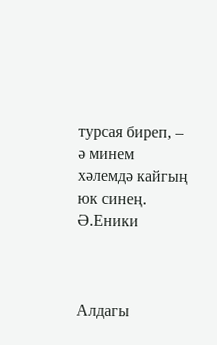турсая биреп, – ә минем хәлемдә кайгың юк синең. Ә.Еники



Алдагы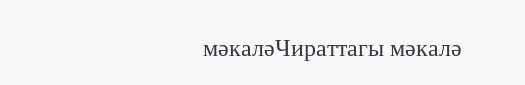мәкаләЧираттагы мәкалә